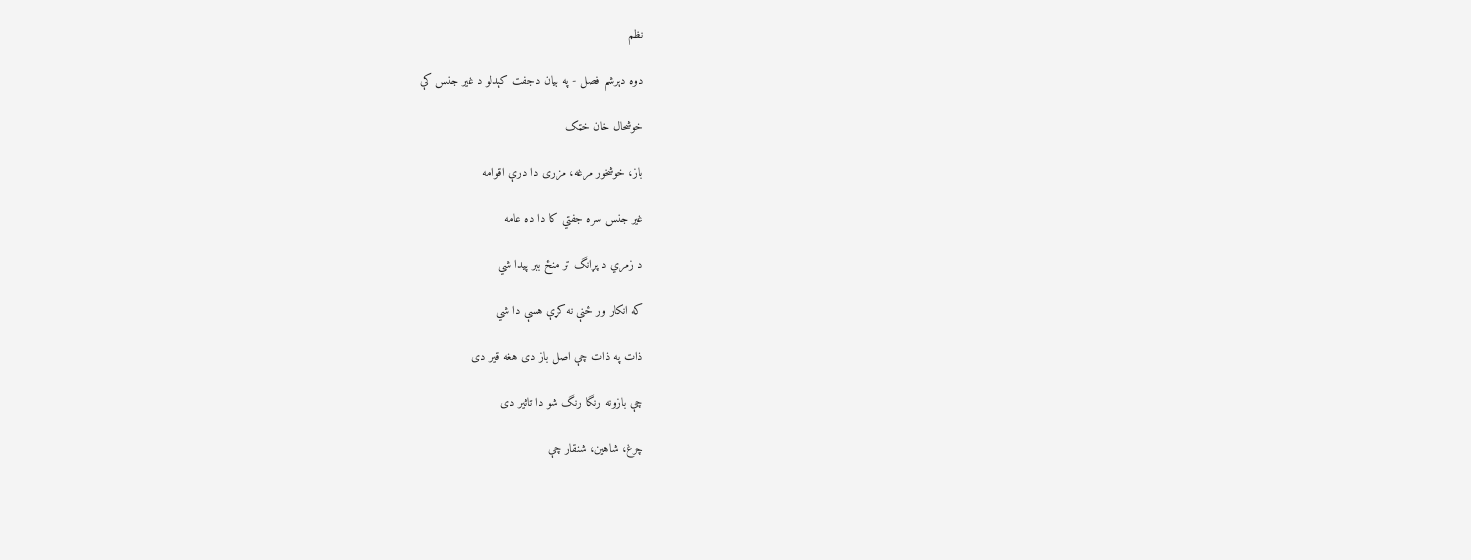نظم

دوه دېرشم فصل - په بيان دجفت کېدلو د غير جنس کې

خوشحال خان خټک

باز، خوشخور مرغه، مزری دا درې اقوامه

غير جنس سره جفتي کا دا ده عامه

د زمري د پړانگ تر منځ ببر پيدا شي

که انکار ور ځنې نه کړې هسې دا شي

ذات په ذات چې اصل باز دی هغه قير دی

چې بازونه رنگا رنگ شو دا تاثير دی

چرغ، شاهين، شنقار چې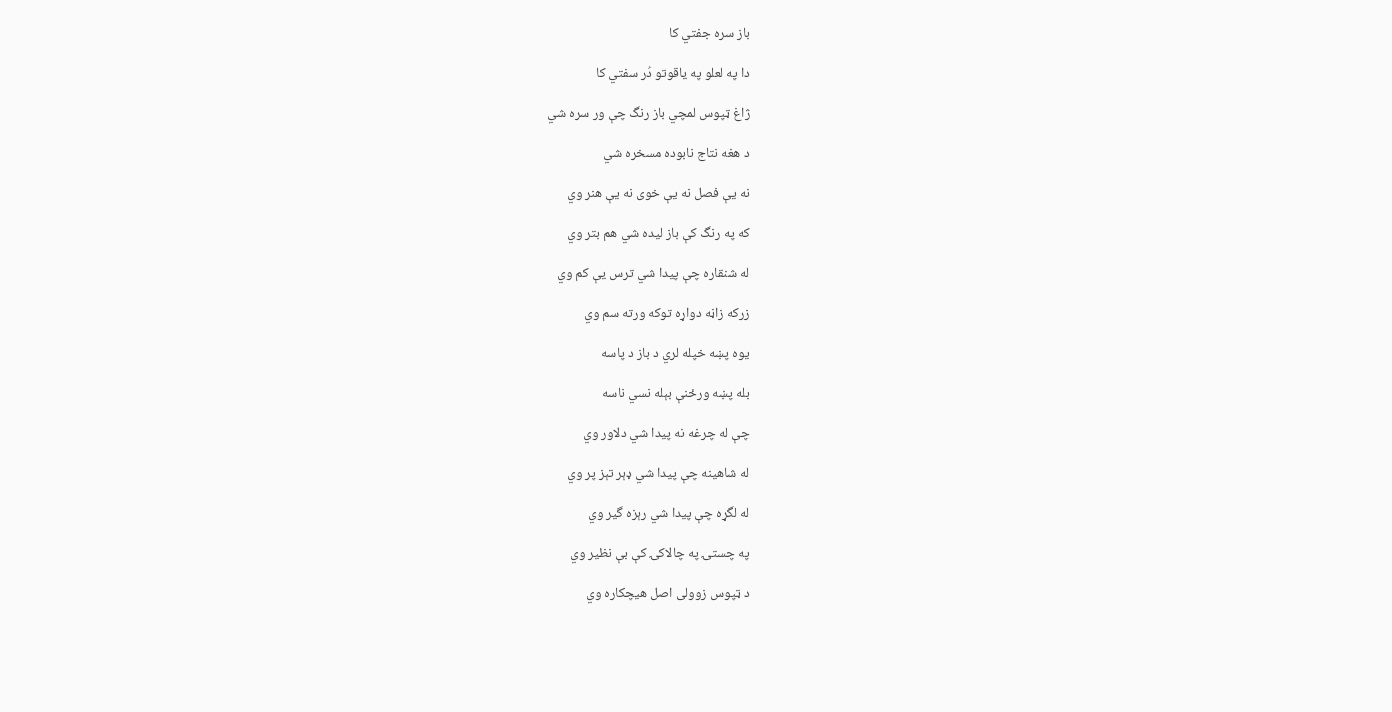باز سره جفتي کا

دا په لعلو په ياقوتو دُر سفتي کا

ژاغ ټپوس لمچي باز رنگ چې ور سره شي

د هغه نتاج نابوده مسخره شي

نه يې فصل نه يې خوی نه يې هنر وي

که په رنگ کې باز ليده شي هم بتر وي

له شنقاره چې پيدا شي ترس يې کم وي

زرکه زاڼه دواړه توکه ورته سم وي

يوه پښه خپله لري د باز د پاسه

بله پښه ورځنې بېله نسي ناسه

چې له چرغه نه پيدا شي دلاور وي

له شاهينه چې پيدا شي ډېر تېز پر وي

له لگړه چې پيدا شي رېزه گير وي

په چستۍ په چالاکۍ کې بې نظير وي

د ټپوس زوولی اصل هيچکاره وي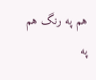هم په رنگ هم په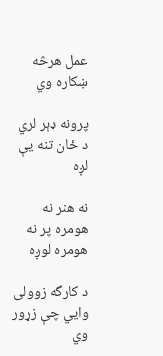عمل هرڅه ښکاره وي

پرونه ډېر لري د ځان تنه يې لږه

نه هنر نه هومره پر نه هومره لوږه

د کارگه زوولی وايي چې زړور وي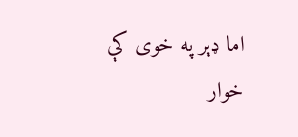اما ډېر په خوی کې خوار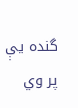گنده يې پر وي